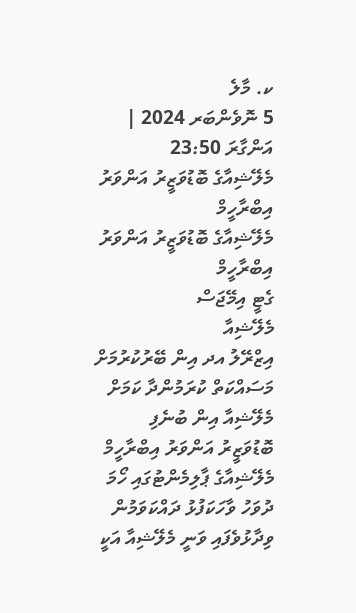ކ. މާލެ
5 ނޮވެންބަރ 2024 | އަންގާރަ 23:50
މެލޭޝިއާގެ ބޮޑުވަޒީރު އަންވަރު އިބްރާހީމް
މެލޭޝިއާގެ ބޮޑުވަޒީރު އަންވަރު އިބްރާހީމް
ގެޓީ އިމޭޖަސް
މެލޭޝިއާ
އިޒްރޭލު އދ އިން ބޭރުކުރުމަށް މަސައްކަތް ކުރަމުންދާ ކަމަށް މެލޭޝިއާ އިން ބުނެފި
ބޮޑުވަޒީރު އަންވަރު އިބްރާހީމް މެލޭޝިއާގެ ޕާލިމެންޓުގައި ހޯމަ ދުވަހު ވާހަކަފުޅު ދައްކަވަމުން ވިދާޅުވެފައި ވަނީ މެލޭޝިއާ އަކީ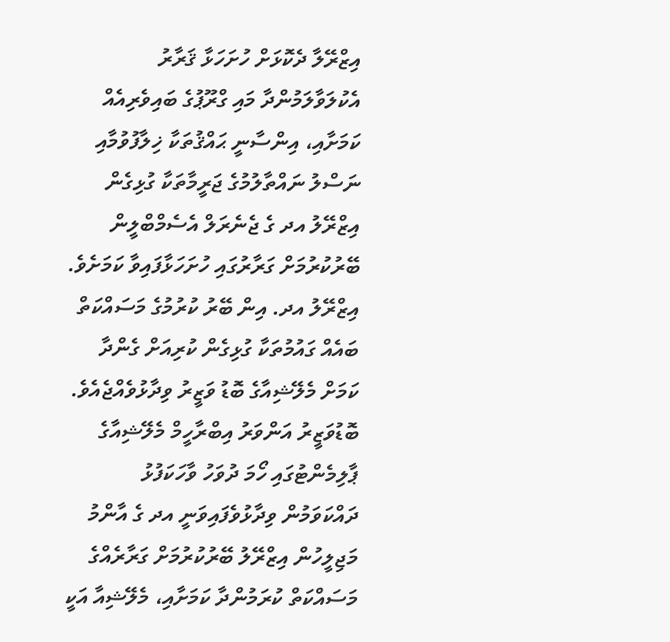އިޒްރޭލާ ދެކޮޅަށް ހުށަހަޅާ ޤަރާރު އެކުލަވާލަމުންދާ މައި ގްރޫޕުގެ ބައިވެރިއެއް ކަމަށާއި، އިންސާނީ ޙައްޤުތަކާ ޚިލާފުވުމާއި ނަސްލު ނައްތާލުމުގެ ޖަރީމާތަކާ ގުޅިގެން އިޒްރޭލު އދ ގެ ޖެނެރަލް އެސެމްބްލީން ބޭރުކުރުމަށް ގަރާރުގައި ހުށަހަޅާފައިވާ ކަމަށެވެ.
އިޒްރޭލު އދ. އިން ބޭރު ކުރުމުގެ މަސައްކަތް ބައެއް ގައުމުތަކާ ގުޅިގެން ކުރިއަށް ގެންދާ ކަމަށް މެލޭޝިއާގެ ބޮޑު ވަޒީރު ވިދާޅުވެއްޖެއެވެ.
ބޮޑުވަޒީރު އަންވަރު އިބްރާހީމް މެލޭޝިއާގެ ޕާލިމެންޓުގައި ހޯމަ ދުވަހު ވާހަކަފުޅު ދައްކަވަމުން ވިދާޅުވެފައިވަނީ އދ ގެ އާންމު މަޖިލީހުން އިޒްރޭލު ބޭރުކުރުމަށް ގަރާރެއްގެ މަސައްކަތް ކުރަމުންދާ ކަމަށާއި، މެލޭޝިއާ އަކީ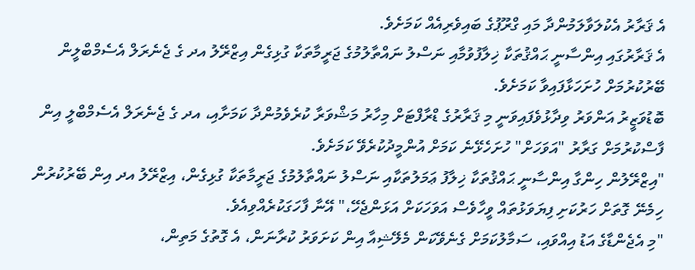އެ ޤަރާރު އެކުލަވާލަމުންދާ މައި ގްރޫޕުގެ ބައިވެރިއެއް ކަމަށެވެ.
އެ ޤަރާރުގައި އިންސާނީ ޙައްޤުތަކާ ޚިލާފުވުމާއި ނަސްލު ނައްތާލުމުގެ ޖަރީމާތަކާ ގުޅިގެން އިޒްރޭލު އދ ގެ ޖެނެރަލް އެސެމްބްލީން ބޭރުކުރުމަށް ހުށަހަޅާފައިވާ ކަމަށެވެ.
ބޮޑުވަޒީރު އަންވަރު ވިދާޅުވެފައިވަނީ މި ޤަރާރުގެ ޑްރާފްޓަށް މިހާރު މަޝްވަރާ ކުރެވެމުންދާ ކަމަށާއި، އދ ގެ ޖެނެރަލް އެސެމްބްލީ އިން ފާސްކުރުމަށް ގަރާރު "އަވަހަށް" ހުށަހެޅޭނެ ކަމަށް އުންމީދުކުރެވޭ ކަމަށެވެ.
"އިޒްރޭލުން ހިންގާ އިންސާނީ ޙައްޤުތަކާ ޚިލާފު ޢަމަލުތަކާއި ނަސްލު ނައްތާލުމުގެ ޖަރީމާތަކާ ގުޅިގެން، އިޒްރޭލު އދ އިން ބޭރުކުރުން ހިމެނޭ ގޮތަށް ހަރުކަށި ފިޔަވަޅުތައް ވީހާވެސް އަވަހަކަށް އަޅަންޖެހޭ،" އޭނާ ފާހަގަކުރެއްވިއެވެ.
"މި އެޖެންޑާގެ އަޑު އިއްވައި، ސަމާލުކަމަށް ގެނެވޭކަން މެލޭޝިއާ އިން ކަށަވަރު ކުރާނަން، އެ ގޮތުގެ މަތިން،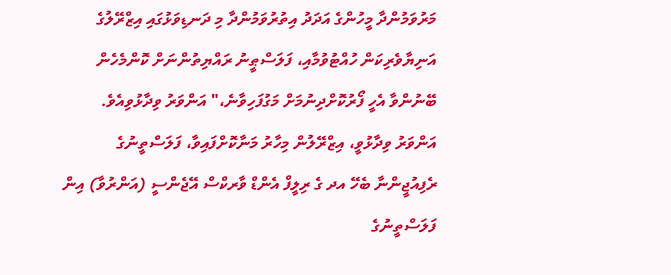މަރުވަމުންދާ މީހުންގެ އަދަދު އިތުރުވަމުންދާ މި ދަނޑިވަޅުގައި އިޒްރޭލުގެ އަނިޔާވެރިކަން ހުއްޓުވުމާއި، ފަލަސްޠީނު ރައްޔިތުންނަށް ކޮންމެހެން ބޭނުންވާ އެހީ ފޯރުކޮށްދިނުމަށް މަގުފަހިވާނެ،" އަންވަރު ވިދާޅުވިއެވެ.
އަންވަރު ވިދާޅުވީ، އިޒްރޭލުން މިހާރު މަނާކޮށްފައިވާ، ފަލަސްތީނުގެ ރެފިއުޖީންނާ ބެހޭ އދ ގެ ރިލީފް އެންޑް ވާރކްސް އޭޖެންސީ (އަންރުވާ) އިން ފަލަސްތީނުގެ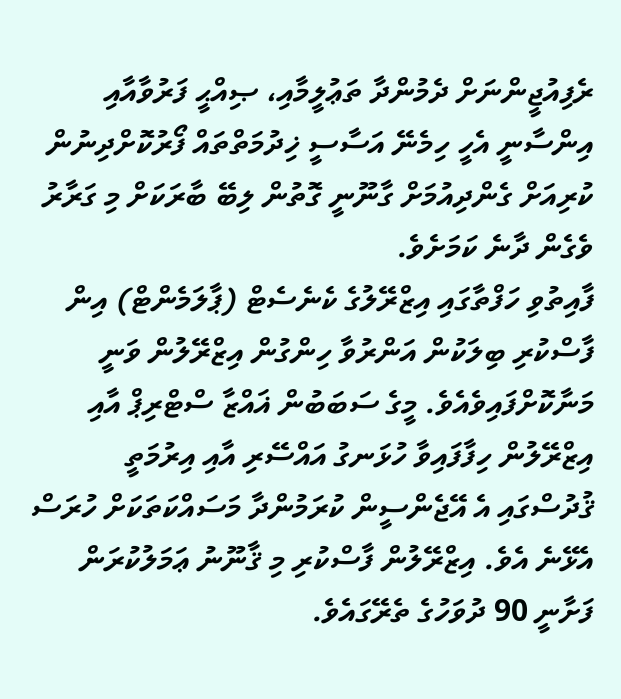ރެފިއުޖީންނަށް ދެމުންދާ ތަޢުލީމާއި، ޞިއްޙީ ފަރުވާއާއި އިންސާނީ އެހީ ހިމެނޭ އަސާސީ ޚިދުމަތްތައް ފޯރުކޮށްދިނުން ކުރިއަށް ގެންދިއުމަށް ގާނޫނީ ގޮތުން ލިބޭ ބާރަކަށް މި ގަރާރު ވެގެން ދާނެ ކަމަށެވެ.
ފާއިތުވި ހަފްތާގައި އިޒްރޭލުގެ ކެނެސެޓް (ޕާލަމެންޓް) އިން ފާސްކުރި ބިލަކުން އަންރުވާ ހިންގުން އިޒްރޭލުން ވަނީ މަނާކޮށްފައިވެއެވެ. މީގެ ސަބަބުން ޣައްޒާ ސްޓްރިޕް އާއި އިޒްރޭލުން ހިފާފައިވާ ހުޅަނގު އައްސޭރި އާއި އިރުމަތީ ޤުދުސްގައި އެ އޭޖެންސީން ކުރަމުންދާ މަސައްކަތަކަށް ހުރަސް އެޅޭނެ އެވެ. އިޒްރޭލުން ފާސްކުރި މި ޤާނޫނު ޢަމަލުކުރަން ފަށާނީ 90 ދުވަހުގެ ތެރޭގައެވެ.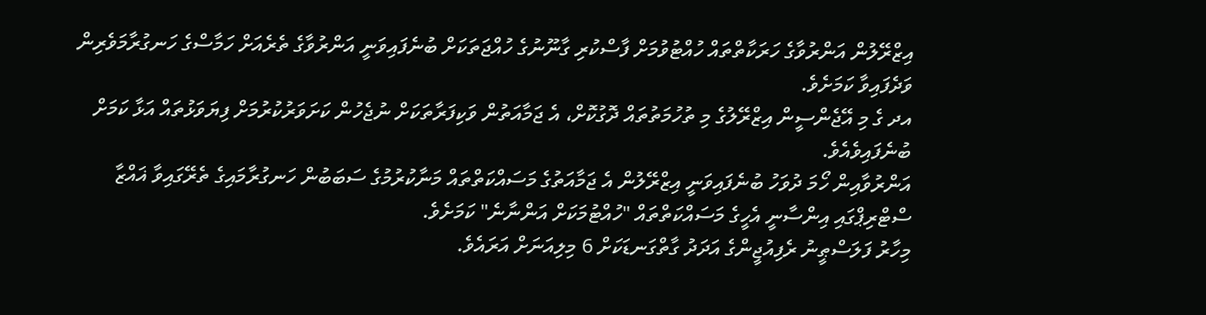އިޒްރޭލުން އަންރުވާގެ ހަރަކާތްތައް ހުއްޓުވުމަށް ފާސްކުރި ގާނޫނުގެ ހުއްޖަތަކަށް ބުނެފައިވަނީ އަންރުވާގެ ތެރެއަށް ހަމާސްގެ ހަނގުރާމަވެރިން ވަދެފައިވާ ކަމަށެވެ.
އދ ގެ މި އޭޖެންސީން އިޒްރޭލުގެ މި ތުހުމަތުތައް ދޮގުކޮށް، އެ ޖަމާއަތުން ވަކިފަރާތަކަށް ނުޖެހުން ކަށަވަރުކުރުމަށް ފިޔަވަޅުތައް އަޅާ ކަމަށް ބުނެފައިވެއެވެ.
އަންރުވާއިން ހޯމަ ދުވަހު ބުނެފައިވަނީ އިޒްރޭލުން އެ ޖަމާއަތުގެ މަސައްކަތްތައް މަނާކުރުމުގެ ސަބަބުން ހަނގުރާމައިގެ ތެރޭގައިވާ ޣައްޒާ ސްޓްރިޕްގައި އިންސާނީ އެހީގެ މަސައްކަތްތައް "ހުއްޓުމަކަށް އަންނާނެ" ކަމަށެވެ.
މިހާރު ފަލަސްޠީނު ރެފިއުޖީންގެ އަދަދު ގާތްގަނޑަކަށް 6 މިލިއަނަށް އަރައެވެ.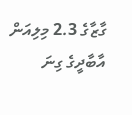ގާޒާގެ 2.3 މިލިއަން އާބާދީގެ ގިނަ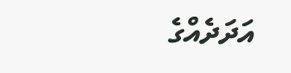އަދަދެއްގެ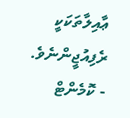ޢާއިލާތަކަކީ ރެފިއުޖީންނެވެ.
- ކޮމެންޓް